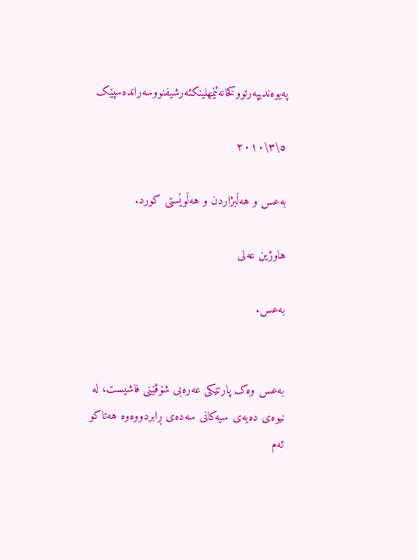په‌یوه‌ندیپه‌رتووکخانه‌ئێمهلینکئه‌رشیفنووسه‌رانده‌سپێک

٥\٣\٢٠١٠

به‌عس و هه‌ڵبژاردن و هه‌ڵوێستی کورد.

هاوژین عه‌لی

به‌عس.


به‌عس وه‌ک پارتێکی عه‌ره‌بی شۆڤێنی فاشیست، له‌ نیوه‌ی ده‌یه‌ی سیه‌کانی سه‌ده‌ی ڕابردووه‌وه هه‌تاکو ئه‌م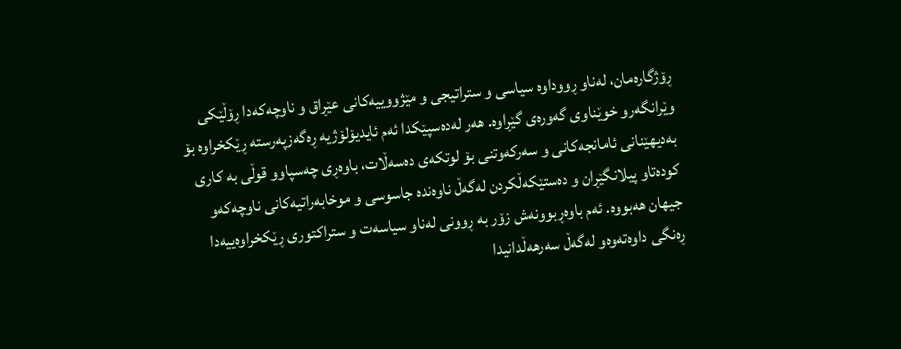ڕۆژگاره‌مان، له‌ناو ڕووداوه‌ سیاسی و ستراتیجی و مێژووییه‌کانی عێڕاق و ناوچه‌که‌دا ڕۆڵێکی وێرانگه‌رو خوێناوی گه‌وره‌ی گێڕاوه‌. هه‌ر له‌ده‌سپێکدا ئه‌م ئایدیۆلۆژیه‌ ڕه‌گه‌زپه‌رسته‌ ڕێکخراوه‌ بۆ به‌دیهێنانی ئامانجه‌کانی و سه‌رکه‌وتنی بۆ لوتکه‌ی ده‌سه‌ڵات، باوه‌ڕی چه‌سپاوو قوڵی به‌ کاری کوده‌تاو پیلانگێڕان و ده‌ستێکه‌ڵکردن له‌گه‌ڵ ناوه‌نده‌ جاسوسی و موخابه‌راتیه‌کانی ناوچه‌که‌و جیهان هه‌بووه‌. ئه‌م باوه‌ڕبوونه‌ش زۆر به‌ ڕوونی‌ له‌ناو سیاسه‌ت و ستراکتوری ڕێکخراوه‌ییه‌دا ڕه‌نگی داوه‌ته‌وه‌و له‌گه‌ڵ سه‌رهه‌ڵدانیدا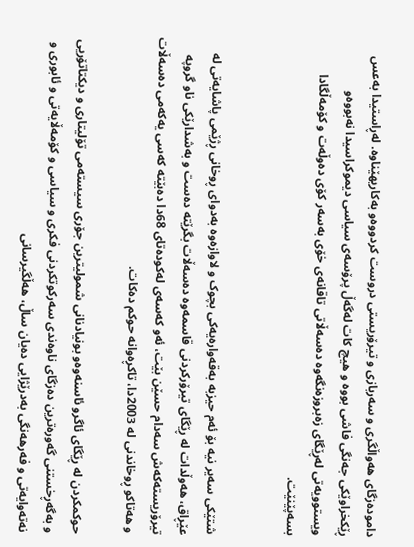داموده‌زگای هه‌واڵگری و سه‌ربازی و تیرۆریستی دروست کردووه‌و به‌کاریهێناوه‌‌‌. له‌ڕاستیدا به‌عس ڕێکخراوێکی جه‌نگی فاشی بووه‌ و هیچ کات له‌گه‌ڵ پرۆسه‌ی سیاسی دیموکراسیدا نه‌بووه‌و ویستوویه‌تی‌ ‌له‌ڕێگای زه‌بروزه‌نگه‌وه‌ ده‌سه‌ڵاتی تاقانه‌ی خۆی به‌سه‌ر کۆی ده‌وڵه‌ت و کۆمه‌ڵگادا بسه‌پێنێت.


شتێکی سه‌یر نیه‌ بۆ ئه‌م حیزبه‌ به‌قه‌واره‌یه‌کی بچوک و لاوازه‌وه‌ به‌دوای ڕوخانی ڕژێمی پاشایه‌تی له‌ عێڕاق، هه‌وڵدات له‌ ڕێگای تیرۆرکردنی قاسمه‌وه‌ ده‌سه‌ڵات بگرێته‌ ده‌ست و به‌شدارێکی ناو گروپه‌ تیرۆریسته‌‌که‌ش سه‌دام حسێن بێت، ئه‌و که‌سه‌ی له‌کوده‌تای 68دا ده‌بێته‌ که‌سی یه‌که‌می ده‌سه‌ڵات و هه‌تاکو ڕوخاندنی له‌ 2003دا، تاکڕه‌وانه‌ حوکم ده‌کات.

حوکمکردن له‌ ڕێگای ئاگرو ئاسنه‌وه‌و بونیادنانی شمولیترین جۆری سیسته‌می تۆلیتاری و دیکتاتۆریی و به‌گه‌ڕخستنی گه‌وره‌ترین ده‌زگای ناوه‌ندی سه‌رکوتکردنی فکری و سیاسی و کۆمه‌ڵایه‌تی و ئابوری و نه‌ته‌وایه‌تی و فه‌رهه‌نگی به‌درێژایی ده‌یان ساڵ، هه‌ڵگیرسانی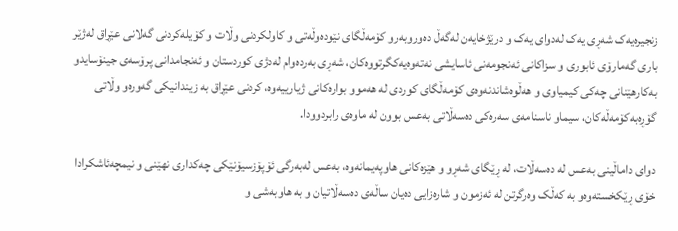زنجیره‌یه‌ک شه‌ڕی یه‌ک له‌دوای یه‌ک و درێژخایه‌ن له‌گه‌ڵ ده‌وروبه‌رو کۆمه‌ڵگای نێوده‌وڵه‌تی و کاولکردنی وڵات و کۆیله‌کردنی گه‌لانی عێڕاق له‌ژێر باری گه‌مارۆی ئابوری و سزاکانی ئه‌نجومه‌نی ئاسایشی نه‌ته‌وه‌یه‌کگرتووه‌کان، شه‌ڕی به‌رده‌وام له‌دژی کوردستان و ئه‌نجامدانی پرۆسه‌ی جینۆسایدو به‌کارهێنانی چه‌کی کیمیاوی و هه‌ڵوه‌شاندنه‌وه‌ی کۆمه‌ڵگای کوردی له‌ هه‌موو بواره‌کانی ژیارییه‌وه‌، کردنی عێڕاق به‌ زیندانیکی گه‌وره‌و‌ وڵاتی گۆڕه‌به‌کۆمه‌ڵه‌کان‌، سیماو ناسنامه‌ی سه‌ره‌کی ده‌سه‌ڵاتی به‌عس بوون‌ له‌ ماوه‌ی رابردوودا.

دوای داماڵینی به‌عس له‌ ده‌سه‌ڵات، له‌ ڕێگای شه‌ڕو و هێزه‌کانی هاوپه‌یمانه‌وه‌، به‌عس له‌به‌رگی ئۆپۆزسیۆنێکی چه‌کداری نهێنی و نیمچه‌ئاشکرادا خۆی ڕێکخسته‌وه‌و به‌ که‌ڵک وه‌رگرتن له‌ ئه‌زمون و شاره‌زایی ده‌یان ساڵه‌ی ده‌سه‌ڵاتیان و به‌ هاوبه‌شی و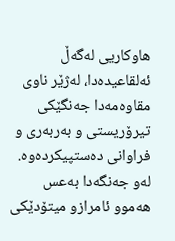هاوکاریی له‌گه‌ڵ ئه‌لقاعیده‌دا، له‌ژێر ناوی مقاوه‌مه‌دا جه‌نگێکی تیرۆریستی و به‌ربه‌ری و فراوانی ده‌ستپیکرده‌وه. له‌و جه‌نگه‌دا به‌عس هه‌موو ئامرازو میتۆدێکی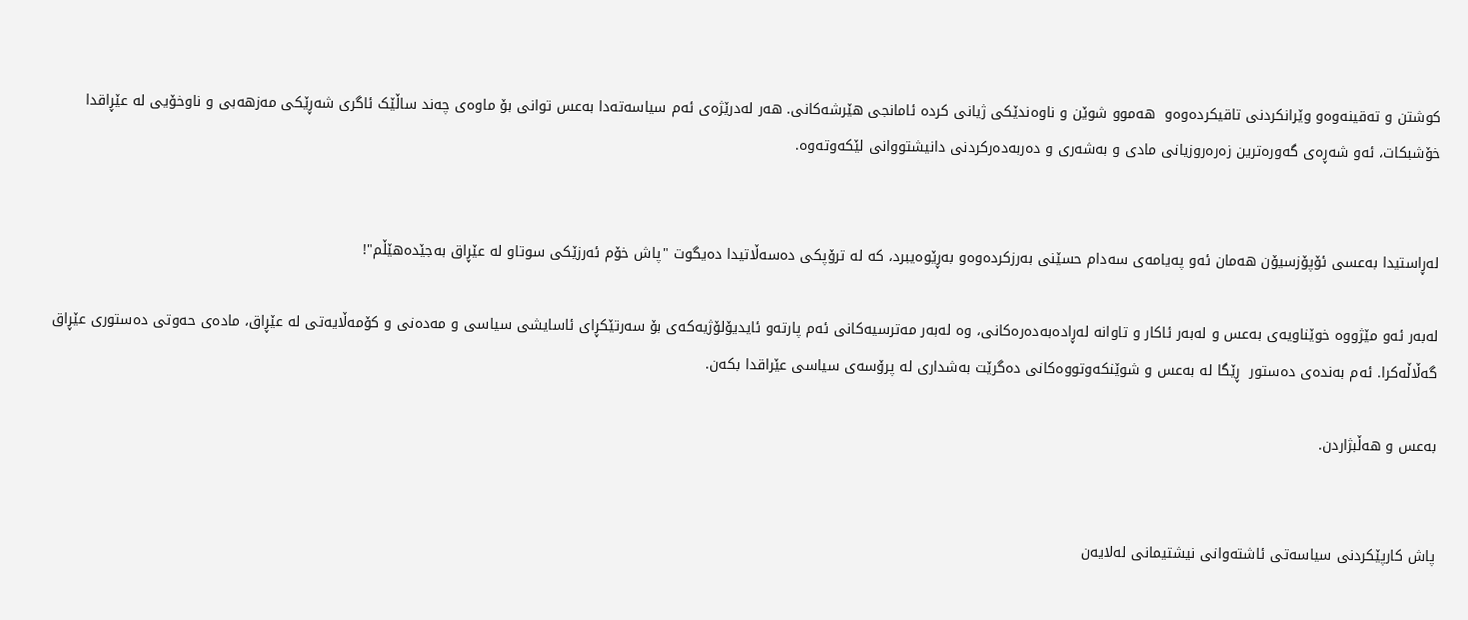کوشتن و ته‌قینه‌وه‌و وێرانکردنی تاقیکرده‌‌وه‌و ‌ هه‌موو شوێن و ناوه‌ندێکی ژیانی کرده‌ ئامانجی هێرشه‌کانی. هه‌ر له‌درێژه‌ی ئه‌م سیاسه‌ته‌دا به‌عس توانی بۆ ماوه‌ی چه‌ند ساڵێک ئاگری شه‌ڕێکی مه‌زهه‌بی و ناوخۆیی له‌ عێڕاقدا خۆشبکات، ئه‌و شه‌ڕه‌ی گه‌وره‌ترین زه‌ره‌روزیانی مادی و به‌شه‌ری و ده‌ربه‌ده‌رکردنی دانیشتووانی لێکه‌وته‌وه.


له‌ڕاستیدا به‌عسی ئۆپۆزسیۆن هه‌مان ئه‌و په‌یامه‌ی سه‌دام حسێنی به‌رزکرده‌وه‌و به‌ڕێوه‌یبرد، که‌ له‌ ترۆپکی ده‌سه‌ڵاتیدا ده‌یگوت "پاش خۆم ئه‌رزێکی سوتاو له‌ عێڕاق به‌جێده‌هێڵم"!

له‌به‌ر ئه‌و مێژووه‌ خوێناویه‌ی به‌عس و له‌به‌ر ئاکار و تاوانه‌ له‌ڕاده‌به‌ده‌ره‌کانی، وه‌ له‌به‌ر مه‌ترسیه‌کانی ئه‌م پارته‌و ئایدیۆلۆژیه‌که‌ی بۆ سه‌رتێکڕای ئاسایشی سیاسی و مه‌ده‌نی و کۆمه‌ڵایه‌تی له‌ عێڕاق، ماده‌ی حه‌وتی ده‌ستوری عێڕاق گه‌ڵاڵه‌کرا. ئه‌م به‌نده‌ی ده‌ستور ‌ ڕێگا له‌ به‌عس و شوێنکه‌وتووه‌کانی ده‌گرێت به‌شداری له‌ پرۆسه‌ی سیاسی عێراقدا بکه‌ن.

به‌عس و هه‌ڵبژاردن.


پاش کارپێکردنی سیاسه‌تی ئاشته‌وانی نیشتیمانی له‌لایه‌ن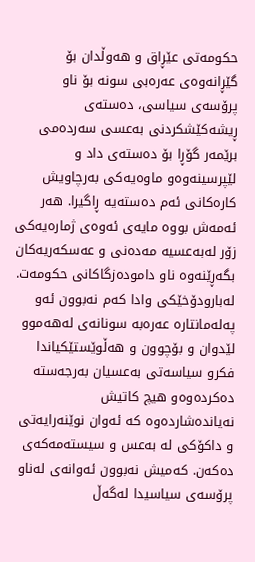حکومه‌تی عێڕاق و هه‌وڵدان بۆ گێڕانه‌وه‌ی عه‌ره‌بی سونه بۆ ناو پرۆسه‌ی سیاسی، ‌ده‌سته‌ی ڕیشه‌کێشکردنی به‌عسی سه‌رده‌می برێمه‌ر گۆڕا بۆ‌ ده‌سته‌ی داد و لێپرسینه‌وه‌و ماوه‌یه‌کی به‌رچاویش کاره‌کانی ئه‌م ده‌سته‌یه‌ ڕاگیرا. هه‌ر ئه‌مه‌ش بووه‌ مایه‌ی ئه‌وه‌ی ژماره‌یه‌کی زۆر له‌به‌عسیه‌ مه‌ده‌نی و عه‌سکه‌ریه‌کان بگه‌ڕێنه‌وه‌ ناو داموده‌زگاکانی حکومه‌ت. له‌بارودۆخێکی وادا که‌م نه‌بوون ئه‌و په‌له‌مانتاره‌ عه‌ره‌به‌ سونانه‌ی له‌هه‌موو لێدوان و بۆچوون و هه‌ڵوێستێکیاندا فکرو سیاسه‌تی به‌عسیان به‌رجه‌سته‌ ده‌کرده‌وه‌و هیچ کاتیش نه‌یانده‌شارده‌وه‌ که‌ ئه‌وان نوێنه‌رایه‌تی و داکۆکی له‌ به‌عس و سیسته‌مه‌که‌ی ده‌که‌ن. که‌میش نه‌بوون ئه‌وانه‌ی له‌ناو پرۆسه‌ی سیاسیدا له‌گه‌ڵ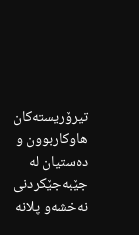تیرۆریسته‌کان هاوکاربوون و ده‌ستیان له‌ جێبه‌جێکردنی نه‌خشه‌و پلانه‌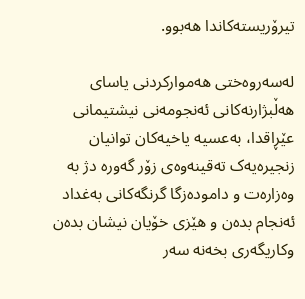تیرۆریسته‌کاندا هه‌بوو‌.

له‌سه‌روه‌ختی هه‌موارکردنی یاسای هه‌ڵبژارنه‌کانی ئه‌نجومه‌نی نیشتیمانی عێڕاقدا، به‌عسیه‌ یاخیه‌کان توانیان زنجیره‌یه‌ک ته‌قینه‌وه‌ی زۆر گه‌وره‌ دژ به‌ وه‌زاره‌ت و داموده‌زگا گرنگه‌کانی به‌غداد ئه‌نجام بده‌ن و هێزی خۆیان نیشان بده‌ن وکاریگه‌ری بخه‌نه‌ سه‌ر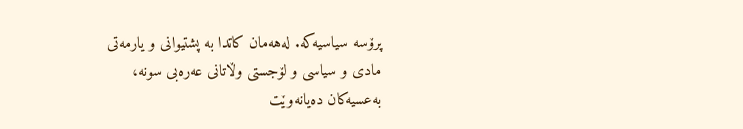پرۆسه‌ سیاسیه‌که‌. له‌هه‌مان کاتدا به‌ پشتیوانی و یارمه‌تی مادی و سیاسی و لۆجستی وڵاتانی عه‌ره‌بی سونه‌، به‌عسیه‌کان ده‌یانه‌وێت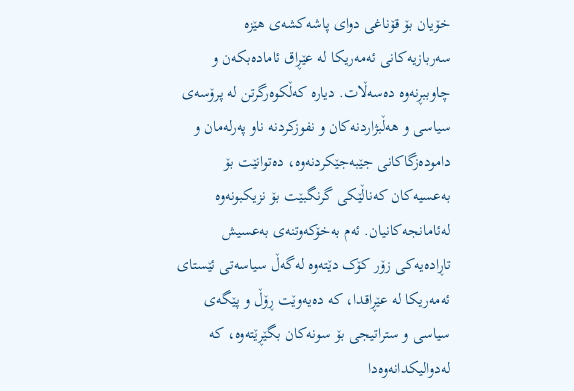خۆیان بۆ قۆناغی دوای پاشه‌کشه‌ی هێزه‌ سه‌ربازیه‌کانی ئه‌مه‌ریکا له‌ عێڕاق ئاماده‌بکه‌ن و چاوببڕنه‌وه‌ ده‌سه‌ڵات. دیاره‌ که‌ڵکوه‌رگرتن له‌ پرۆسه‌ی سیاسی و هه‌ڵبژاردنه‌کان و نفوزکردنه‌ ناو په‌رله‌مان و داموده‌زگاکانی جێبه‌جێکردنه‌وه‌،‌ ده‌توانێت بۆ به‌عسیه‌کان که‌ناڵێکی گرنگبێت بۆ نزیکبونه‌وه‌ له‌ئامانجه‌کانیان. ئه‌م به‌خۆکه‌وتنه‌ی به‌عسیش تاڕاده‌یه‌کی زۆر کۆک دێته‌وه‌ له‌گه‌ڵ سیاسه‌تی ئێستای ئه‌مه‌ریکا له‌ عێڕاقدا، که‌ ده‌یه‌وێت ڕۆڵ و پێگه‌ی سیاسی و ستراتیجی بۆ سونه‌کان بگێڕێته‌وه، که‌ له‌دوالیکدانه‌وه‌دا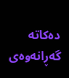ده‌کاته‌ گه‌ڕانه‌وه‌ی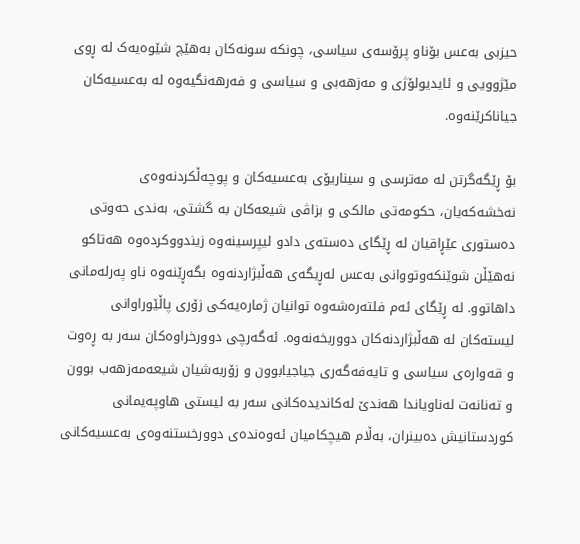حیزبی به‌عس بۆناو پرۆسه‌ی سیاسی، چونکه‌ سونه‌کان به‌هێچ شێوه‌یه‌ک له‌ ڕوی مێژوویی و ئایدیولۆژی و مه‌زهه‌بی و سیاسی و فه‌رهه‌نگیه‌وه‌ له‌ به‌عسیه‌کان جیاناکرێنه‌وه‌‌.

بۆ ڕێگه‌گرتن له‌ مه‌ترسی و سیناریۆی به‌عسیه‌کان و پوچه‌ڵکردنه‌وه‌ی نه‌خشه‌که‌یان، حکومه‌تی مالکی و بزاڤی شیعه‌کان به‌ گشتی، به‌ندی حه‌وتی ده‌ستوری عێڕاقیان له‌ ڕێگای ده‌سته‌ی دادو لیپرسینه‌وه‌ زیندووکرده‌وه‌ هه‌تاکو نه‌هێڵن شوێنکه‌وتووانی به‌عس له‌ڕیگه‌ی هه‌ڵبژاردنه‌وه‌ بگه‌ڕێنه‌وه‌‌ ناو په‌رله‌مانی داهاتوو. له‌ ڕێگای ئه‌م فلته‌ره‌شه‌وه‌ توانیان ژماره‌یه‌کی زۆری پاڵێوراوانی لیسته‌کان له‌ هه‌ڵبژاردنه‌کان دووربخه‌نه‌وه‌. ئه‌گه‌رچی دوورخراوه‌کان سه‌ر به‌ ڕه‌وت و قه‌واره‌ی سیاسی و تایه‌فه‌گه‌ری جیاجیابوون و زۆربه‌شیان شیعه‌‌مه‌زهه‌ب بوون و ته‌نانه‌ت له‌ناویاندا هه‌ندێ له‌کاندیده‌کانی سه‌ر به‌ لیستی هاوپه‌یمانی کوردستانیش ده‌بینران، به‌ڵام هیچکامیان ئه‌وه‌نده‌ی دوورخستنه‌وه‌ی به‌عسیه‌کانی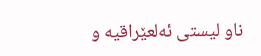ناو لیستی ئه‌لعێراقیه‌ و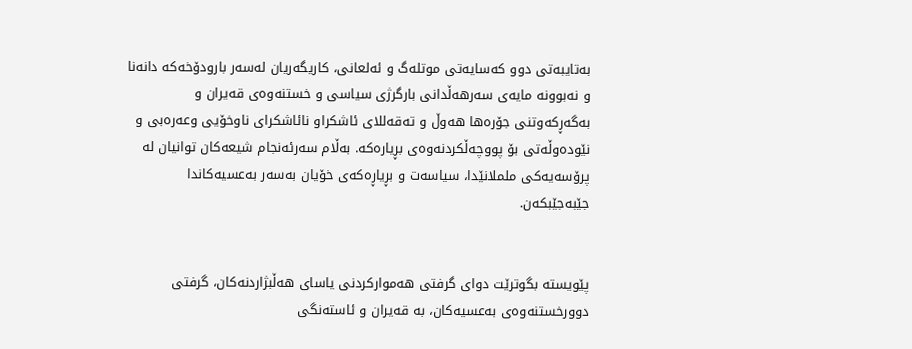به‌تایبه‌تی دوو که‌سایه‌تی موتله‌گ و ئه‌لعانی، کاریگه‌ریان له‌سه‌ر بارودۆخه‌که‌ دانه‌نا و نه‌بوونه‌ مایه‌ی‌ سه‌رهه‌ڵدانی بارگرژی سیاسی و خستنه‌وه‌ی قه‌یران و به‌گه‌ڕکه‌وتنی جۆره‌ها هه‌وڵ و ته‌قه‌للای ئاشکراو نائاشکرای ناوخۆیی وعه‌ره‌بی و نێوده‌وڵه‌تی بۆ پووچه‌ڵکردنه‌وه‌ی بڕیاره‌که‌. به‌ڵام سه‌رئه‌نجام شیعه‌کان توانیان له‌ پرۆسه‌یه‌کی ململانێدا، سیاسه‌ت و بڕیاڕه‌که‌ی خۆیان به‌سه‌ر به‌عسیه‌کاندا جێبه‌جێبکه‌ن.


پێویسته‌ بگوترێت دوای گرفتی هه‌موارکردنی یاسای هه‌ڵبژاردنه‌کان، گرفتی دوورخستنه‌وه‌ی به‌عسیه‌کان، به‌ قه‌یران و ئاسته‌نگی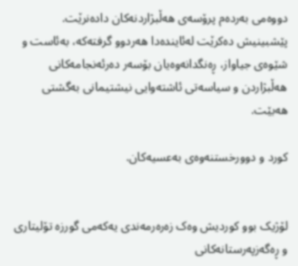دووه‌می ‌به‌رده‌م پرۆسه‌ی هه‌ڵبژاردنه‌کان داده‌نرێت. پێشبینیش ده‌کرێت له‌ئاینده‌دا هه‌ردوو گرفته‌که‌‌، به‌ئاست و شێوه‌ی جیاواز، ڕه‌نگدانه‌وه‌یان بۆ‌سه‌ر ده‌رئه‌نجامه‌کانی هه‌ڵبژاردن و سیاسه‌تی ئاشته‌وایی نیشتیمانی به‌گشتی هه‌بێت.

کورد و دوورخستنه‌وه‌ی به‌عسیه‌کان.


لۆژیک بوو کوردیش وه‌ک زه‌ره‌رمه‌ندی یه‌که‌می گورزه‌ تۆلیتاری و ڕه‌گه‌زپه‌رستانه‌‌کانی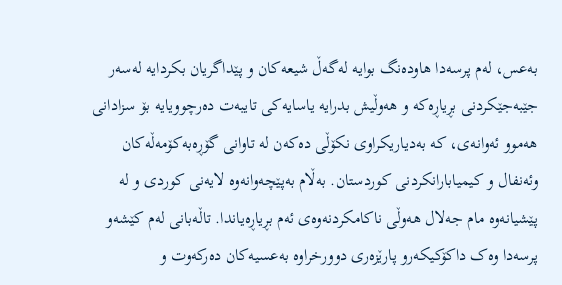به‌عس، له‌م پرسه‌دا هاوده‌نگ بوایه‌ له‌گه‌ڵ شیعه‌کان ‌و پێداگریان بکردایه‌ له‌سه‌ر جێبه‌جێکردنی بڕیاڕه‌که و هه‌وڵیش بدرایه‌ یاسایه‌کی تایبه‌ت ده‌رچوویایه‌‌ بۆ سزادانی هه‌موو ئه‌وانه‌ی، که‌ به‌دیاریکراوی نکۆڵی ده‌که‌ن له‌ تاوانی گۆڕه‌به‌کۆمه‌ڵه‌کان وئه‌نفال و کیمیابارانکردنی کوردستان. به‌ڵام به‌پێچه‌وانه‌وه‌ لایه‌نی کوردی و له‌ پێشیانه‌وه‌ مام جه‌لال هه‌وڵی ناکامکردنه‌وه‌ی ئه‌م بڕیاڕه‌یاندا. تاڵه‌بانی له‌م کێشه‌و پرسه‌دا وه‌ک داکۆکیکه‌رو پارێزه‌ری دوورخراوه‌ به‌عسیه‌کان ده‌رکه‌وت و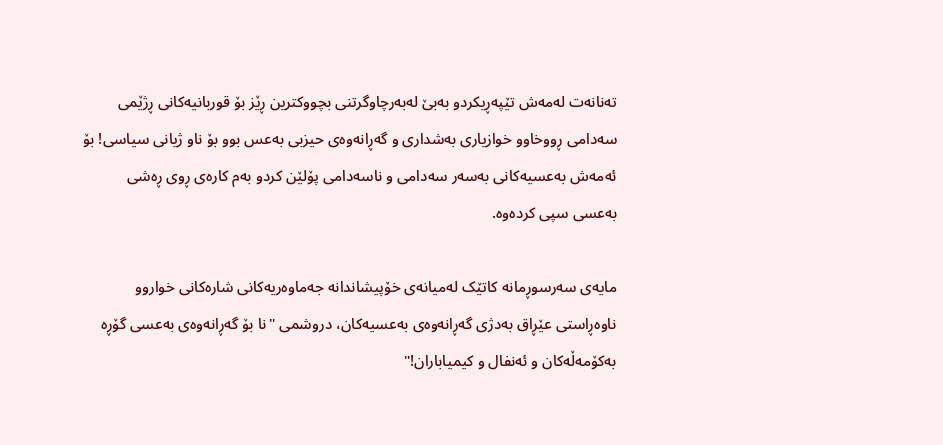ته‌نانه‌ت له‌مه‌ش تێپه‌ڕیکردو به‌بێ له‌به‌رچاوگرتنی بچووکترین ڕێز بۆ قوربانیه‌کانی ڕژێمی سه‌دامی ڕووخاوو خوازیاری به‌شداری و گه‌ڕانه‌وه‌ی حیزبی به‌عس بوو بۆ ناو ژیانی سیاسی! بۆ ئه‌مه‌ش به‌عسیه‌کانی به‌سه‌ر سه‌دامی و ناسه‌دامی پۆلێن کردو به‌م کاره‌ی ڕوی ڕه‌شی به‌عسی سپی کرده‌وه‌‌.

مایه‌ی سه‌رسوڕمانه‌ کاتێک له‌میانه‌ی خۆپیشاندانه‌ جه‌ماوه‌ریه‌کانی شاره‌کانی خواروو ناوه‌ڕاستی عێڕاق به‌دژی گه‌ڕانه‌وه‌ی به‌عسیه‌کان، دروشمی "نا بۆ گه‌ڕانه‌وه‌ی به‌عسی گۆڕه‌ به‌کۆمه‌ڵه‌کان و ئه‌نفال و کیمیاباران!"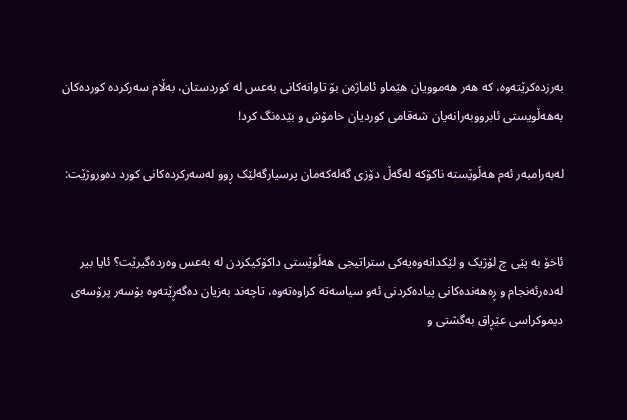به‌رزده‌کرێته‌وه‌‌‌‌‌، که‌ هه‌ر هه‌موویان هێماو ئاماژه‌ن بۆ تاوانه‌کانی به‌عس له‌ کوردستان، به‌ڵام سه‌رکرده‌ کورده‌کان به‌هه‌ڵویستی ئابرووبه‌رانه‌یان شه‌قامی کوردیان خامۆش و بێده‌نگ کرد!

له‌به‌رامبه‌ر ئه‌م هه‌ڵوێسته‌ ناکۆکه‌ له‌گه‌ڵ دۆزی گه‌له‌که‌مان پرسیارگه‌لێک ڕوو له‌سه‌رکرده‌کانی کورد ده‌وروژێت:


ئاخۆ به‌ پێی چ لۆژیک و لێکدانه‌وه‌یه‌کی ستراتیجی هه‌ڵوێستی داکۆکیکردن له‌ به‌عس وه‌رده‌گیرێت؟ ئایا بیر له‌ده‌رئه‌نجام و ڕه‌هه‌نده‌کانی پیاده‌کردنی ئه‌و سیاسه‌ته‌ کراوه‌ته‌وه‌، تاچه‌ند‌ به‌زیان ده‌گه‌ڕێته‌وه‌‌ بۆسه‌ر پرۆسه‌ی دیموکراسی عێڕاق به‌گشتی و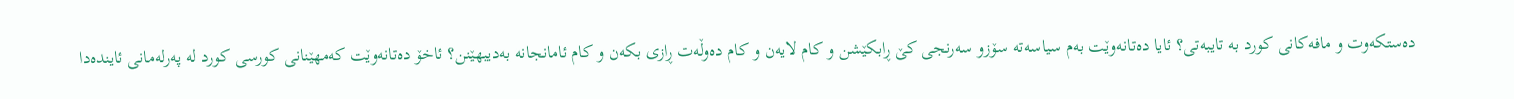ده‌ستکه‌وت و مافه‌کانی کورد به‌ تایبه‌تی؟ ئایا ده‌تانه‌وێت به‌م سیاسه‌ته‌ سۆزو سه‌ر‌نجی کێ ڕابکێشن و کام لایه‌ن و کام ده‌وڵه‌ت ڕازی بکه‌ن و کام ئامانجانه‌ به‌دیبهێنن؟ ئاخۆ ده‌تانه‌وێت که‌مهێنانی کورسی کورد له‌ په‌رله‌مانی ئاینده‌دا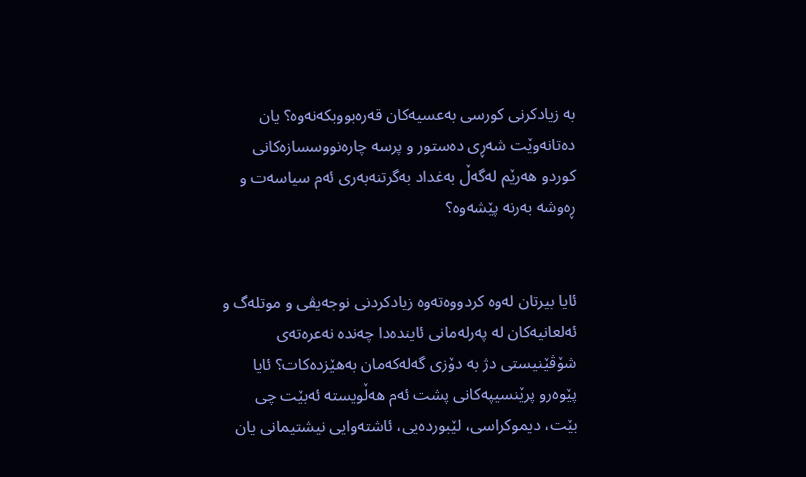به‌ زیادکرنی کورسی به‌عسیه‌کان قه‌ره‌بووبکه‌نه‌وه‌؟ یان ده‌تانه‌وێت شه‌ڕی ده‌ستور و پرسه‌ چاره‌نووسسازه‌کانی کوردو هه‌رێم له‌گه‌ڵ به‌غداد به‌گرتنه‌به‌ری ئه‌م سیاسه‌ت و ڕه‌وشه‌ به‌رنه‌ پێشه‌وه‌؟


ئایا بیرتان له‌وه‌ کردووه‌ته‌وه‌ زیادکردنی نوجه‌یڤی و موتله‌گ و ئه‌لعانیه‌کان له‌ په‌رله‌مانی ئاینده‌دا چه‌نده‌ نه‌عره‌ته‌ی شۆڤێنیستی دژ به‌ دۆزی گه‌له‌که‌مان به‌هێزده‌کات؟ ئایا پێوه‌رو پرێنسیپه‌کانی پشت ئه‌م هه‌ڵویسته‌ ئه‌بێت چی بێت، دیموکراسی، لێبورده‌یی، ئاشته‌وایی نیشتیمانی یان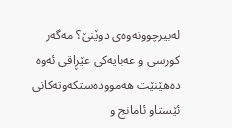له‌بیرچوونه‌وه‌‌ی دوێنێ؟ مه‌گه‌ر کورسی و عه‌بایه‌کی عێڕاقی ئه‌وه‌ ده‌هێنێت هه‌مووده‌ستکه‌وته‌کانی ئێستاو ئامانج و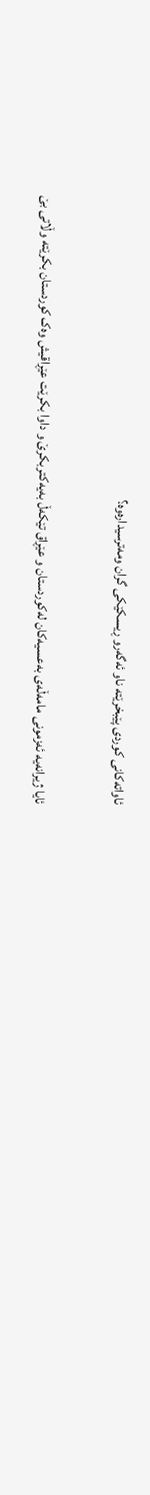ئاواته‌کانی کوردی پێبخرێته‌ ناو ئه‌گه‌رو ڕیسکێکی گران ومه‌ترسیداره‌وه‌؟


ئایا ژیرانه‌یه‌ ئه‌زمونی مامه‌ڵه‌ی به‌عسیه‌کان له‌کوردستان و عێڕاق تێکه‌ڵ به‌یه‌کتربکرێ و داوا بکرێت عێڕاقیش وه‌ک کوردستان بکرێته‌ وڵاتی بێ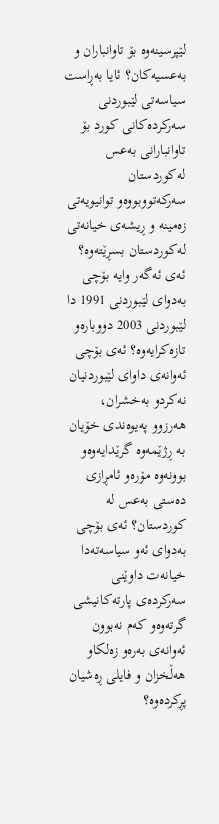لێپرسینه‌وه‌ بۆ تاوانباران و به‌عسیه‌کان؟ ئایا به‌ڕاست سیاسه‌تی لێبوردنی سه‌رکرده‌کانی کورد بۆ تاوانبارانی به‌عس له‌کوردستان سه‌رکه‌تووبووه‌و توانیویه‌تی زه‌مینه‌ و ڕیشه‌ی خیانه‌تی له‌کوردستان بسڕێته‌وه‌؟ ئه‌ی ئه‌گه‌ر وایه‌ بۆچی به‌دوای لێبوردنی 1991 دا لێبوردنی 2003 دووباره‌و تازه‌کرایه‌وه‌‌؟ ئه‌ی بۆچی ئه‌وانه‌ی داوای لێبوردنیان نه‌کردو به‌خشران، هه‌رزوو په‌یوه‌ندی خۆیان به‌ ڕژێمه‌وه‌ گرێدایه‌وه‌و بوونه‌وه‌ مۆره‌و ئامڕازی ده‌ستی به‌عس له‌ کوردستان؟ ئه‌ی بۆچی به‌دوای ئه‌و سیاسه‌ته‌دا خیانه‌ت داوێنی سه‌رکرده‌ی پارته‌کانیشی گرته‌وه‌و که‌م نه‌بوون ئه‌وانه‌ی به‌ره‌و زه‌لکاو هه‌ڵخزان و فایلی ڕه‌شیان پڕکرده‌وه‌؟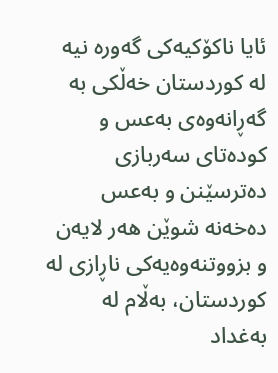ئایا ناکۆکیه‌کی گه‌وره‌ نیه‌ له‌ کوردستان خه‌ڵکی به‌ گه‌ڕانه‌وه‌ی به‌عس و کوده‌تای سه‌ربازی ده‌ترسێنن و به‌عس ده‌خه‌نه‌ شوێن هه‌ر لایه‌ن و بزووتنه‌وه‌یه‌کی ناڕازی له‌ کوردستان، به‌ڵام له‌ به‌غداد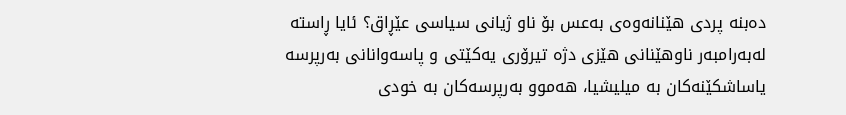ده‌بنه‌ پردی هێنانه‌وه‌ی به‌عس بۆ ناو ژیانی سیاسی عێڕاق؟ ئایا ڕاسته‌ له‌به‌رامبه‌ر ناوهێنانی هێزی دژه‌ تیرۆری یه‌کێتی و پاسه‌وانانی به‌رپرسه‌ یاساشکێنه‌کان به‌ میلیشیا، هه‌موو به‌رپرسه‌کان به‌ خودی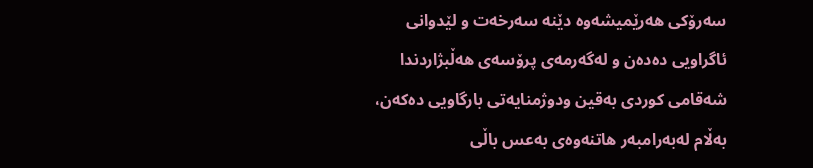سه‌رۆکی هه‌رێمیشه‌وه‌ دێنه‌ سه‌رخه‌ت و لێدوانی ئاگراویی ده‌ده‌ن و له‌گه‌رمه‌ی پرۆسه‌ی هه‌ڵبژاردندا شه‌قامی کوردی به‌قین ودوژمنایه‌تی بارگاویی ده‌که‌ن، به‌ڵام له‌به‌رامبه‌ر هاتنه‌وه‌ی به‌عس باڵی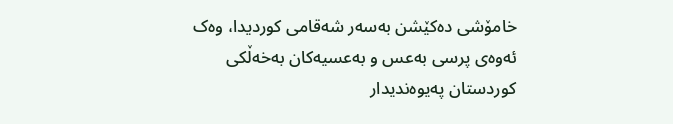خامۆشی ده‌کێشن به‌سه‌ر شه‌قامی کوردیدا، وه‌ک ئه‌وه‌ی پرسی به‌عس و به‌عسیه‌کان به‌خه‌ڵکی کوردستان په‌یوه‌ندیدار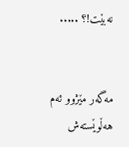نه‌بێت!؟ .....


مه‌گه‌ر مێژوو ئه‌م هه‌ڵوێسته‌ش‌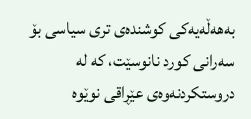به‌هه‌ڵه‌یه‌کی کوشنده‌ی تری سیاسی بۆ سه‌رانی کورد نانوسێت، که‌ له‌ دروستکردنه‌وه‌ی عێڕاقی نوێوه‌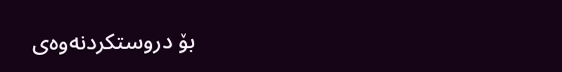بۆ دروستکردنه‌وه‌ی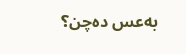به‌عس ده‌چن؟